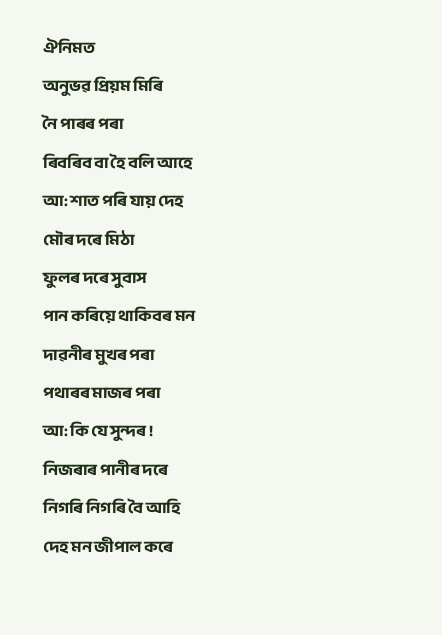ঐনিমত
অনুভৱ প্ৰিয়ম মিৰি
নৈ পাৰৰ পৰা
ৰিবৰিব বা হৈ বলি আহে
আ: শাত পৰি যায় দেহ
মৌৰ দৰে মিঠা
ফুলৰ দৰে সুবাস
পান কৰিয়ে থাকিবৰ মন
দাৱনীৰ মুখৰ পৰা
পথাৰৰ মাজৰ পৰা
আ: কি যে সুন্দৰ !
নিজৰাৰ পানীৰ দৰে
নিগৰি নিগৰি বৈ আহি
দেহ মন জীপাল কৰে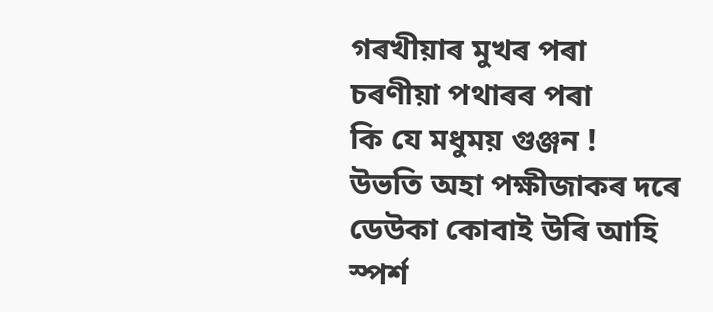গৰখীয়াৰ মুখৰ পৰা
চৰণীয়া পথাৰৰ পৰা
কি যে মধুময় গুঞ্জন !
উভতি অহা পক্ষীজাকৰ দৰে
ডেউকা কোবাই উৰি আহি
স্পৰ্শ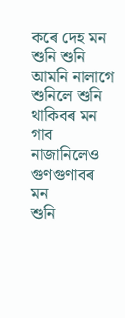কৰে দেহ মন
শুনি শুনি আমনি নালাগে
শুনিলে শুনি থাকিবৰ মন
গাব নাজানিলেও গুণগুণাবৰ মন
শুনি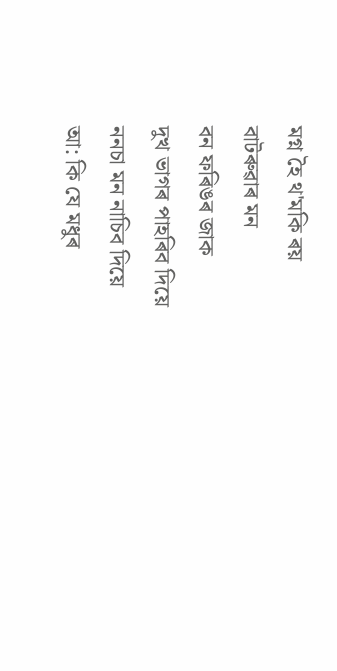মগ্ন হৈ থ'মকি ৰয়
বাটৰুৱাৰ মন
বন ফৰিঙৰ জাক
দুখ ভাগৰ পাহৰিব দিয়ে
ননচা মন নাচিব দিয়ে
আ: কি যে মধুৰ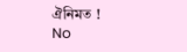ঐনিমত !
No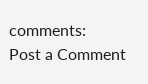comments:
Post a Comment